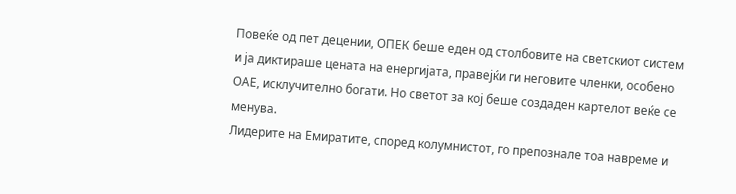Повеќе од пет децении, ОПЕК беше еден од столбовите на светскиот систем и ја диктираше цената на енергијата, правејќи ги неговите членки, особено ОАЕ, исклучително богати. Но светот за кој беше создаден картелот веќе се менува.
Лидерите на Емиратите, според колумнистот, го препознале тоа навреме и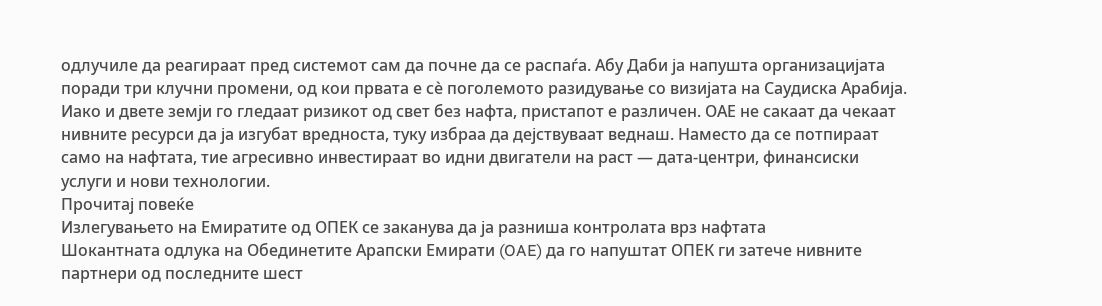одлучиле да реагираат пред системот сам да почне да се распаѓа. Абу Даби ја напушта организацијата поради три клучни промени, од кои првата е сè поголемото разидување со визијата на Саудиска Арабија.
Иако и двете земји го гледаат ризикот од свет без нафта, пристапот е различен. ОАЕ не сакаат да чекаат нивните ресурси да ја изгубат вредноста, туку избраа да дејствуваат веднаш. Наместо да се потпираат само на нафтата, тие агресивно инвестираат во идни двигатели на раст — дата-центри, финансиски услуги и нови технологии.
Прочитај повеќе
Излегувањето на Емиратите од ОПЕК се заканува да ја разниша контролата врз нафтата
Шокантната одлука на Обединетите Арапски Емирати (OAE) да го напуштат ОПЕК ги затече нивните партнери од последните шест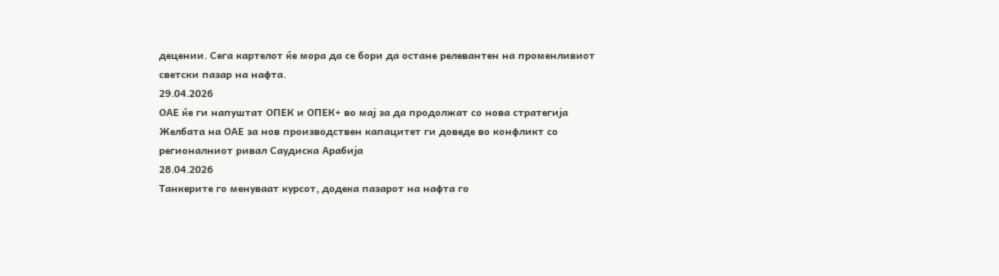децении. Сега картелот ќе мора да се бори да остане релевантен на променливиот светски пазар на нафта.
29.04.2026
ОАЕ ќе ги напуштат ОПЕК и ОПЕК+ во мај за да продолжат со нова стратегија
Желбата на ОАЕ за нов производствен капацитет ги доведе во конфликт со регионалниот ривал Саудиска Арабија
28.04.2026
Танкерите го менуваат курсот, додека пазарот на нафта го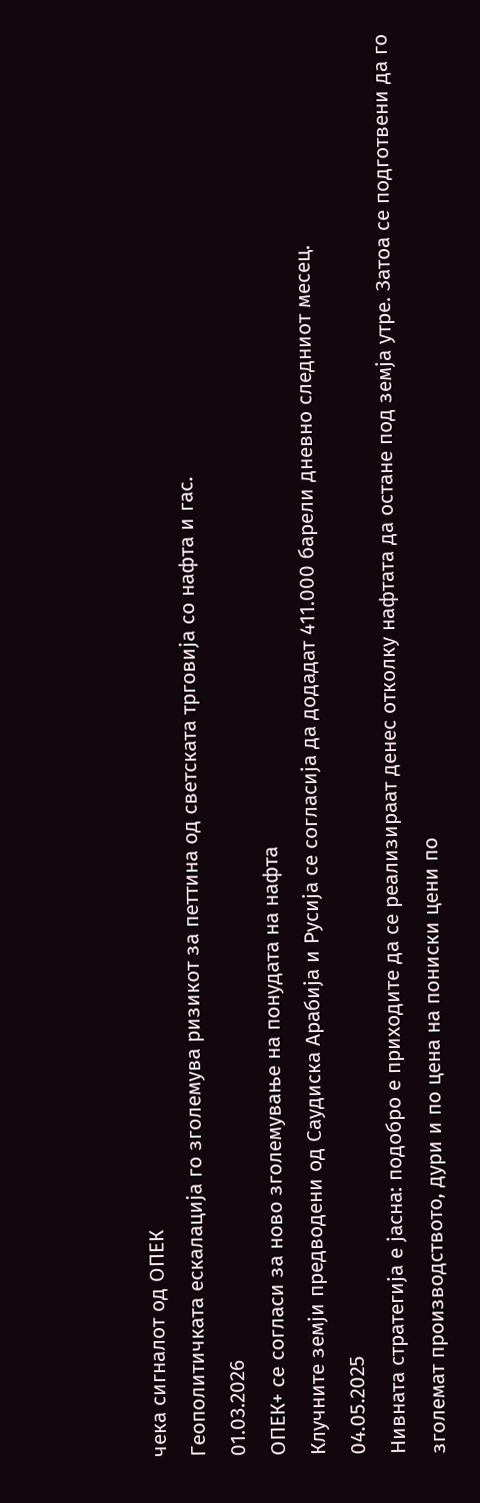чека сигналот од ОПЕК
Геополитичката ескалација го зголемува ризикот за петтина од светската трговија со нафта и гас.
01.03.2026
ОПЕК+ се согласи за ново зголемување на понудата на нафта
Клучните земји предводени од Саудиска Арабија и Русија се согласија да додадат 411.000 барели дневно следниот месец.
04.05.2025
Нивната стратегија е јасна: подобро е приходите да се реализираат денес отколку нафтата да остане под земја утре. Затоа се подготвени да го зголемат производството, дури и по цена на пониски цени по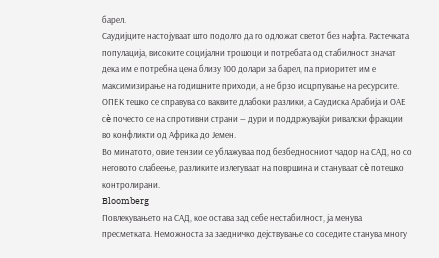барел.
Саудијците настојуваат што подолго да го одложат светот без нафта. Растечката популација, високите социјални трошоци и потребата од стабилност значат дека им е потребна цена близу 100 долари за барел, па приоритет им е максимизирање на годишните приходи, а не брзо исцрпување на ресурсите.
ОПЕК тешко се справува со ваквите длабоки разлики, а Саудиска Арабија и ОАЕ сè почесто се на спротивни страни — дури и поддржувајќи ривалски фракции во конфликти од Африка до Јемен.
Во минатото, овие тензии се ублажуваа под безбедносниот чадор на САД, но со неговото слабеење, разликите излегуваат на површина и стануваат сè потешко контролирани.
Bloomberg
Повлекувањето на САД, кое остава зад себе нестабилност, ја менува пресметката. Неможноста за заедничко дејствување со соседите станува многу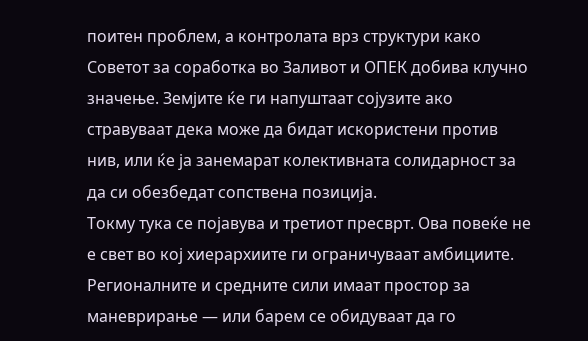поитен проблем, а контролата врз структури како Советот за соработка во Заливот и ОПЕК добива клучно значење. Земјите ќе ги напуштаат сојузите ако стравуваат дека може да бидат искористени против нив, или ќе ја занемарат колективната солидарност за да си обезбедат сопствена позиција.
Токму тука се појавува и третиот пресврт. Ова повеќе не е свет во кој хиерархиите ги ограничуваат амбициите. Регионалните и средните сили имаат простор за маневрирање — или барем се обидуваат да го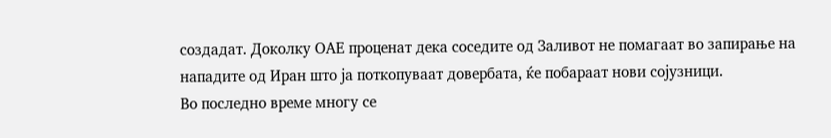создадат. Доколку ОАЕ проценат дека соседите од Заливот не помагаат во запирање на нападите од Иран што ја поткопуваат довербата, ќе побараат нови сојузници.
Во последно време многу се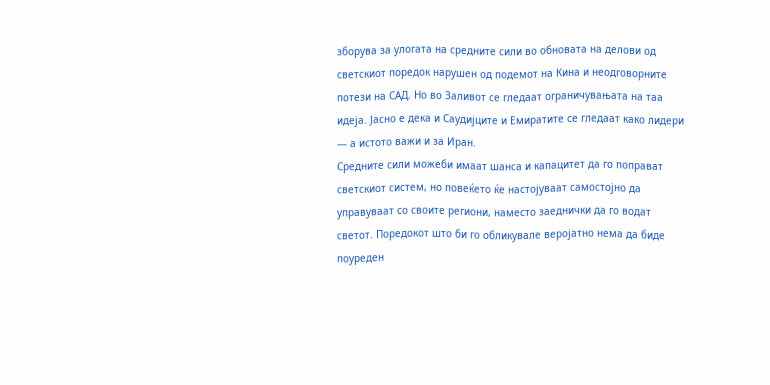зборува за улогата на средните сили во обновата на делови од светскиот поредок нарушен од подемот на Кина и неодговорните потези на САД. Но во Заливот се гледаат ограничувањата на таа идеја. Јасно е дека и Саудијците и Емиратите се гледаат како лидери — а истото важи и за Иран.
Средните сили можеби имаат шанса и капацитет да го поправат светскиот систем, но повеќето ќе настојуваат самостојно да управуваат со своите региони, наместо заеднички да го водат светот. Поредокот што би го обликувале веројатно нема да биде поуреден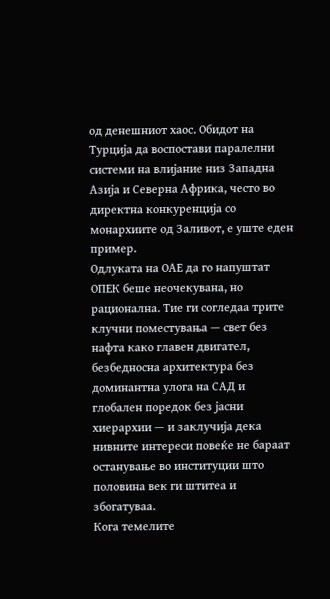од денешниот хаос. Обидот на Турција да воспостави паралелни системи на влијание низ Западна Азија и Северна Африка, често во директна конкуренција со монархиите од Заливот, е уште еден пример.
Одлуката на ОАЕ да го напуштат ОПЕК беше неочекувана, но рационална. Тие ги согледаа трите клучни поместувања — свет без нафта како главен двигател, безбедносна архитектура без доминантна улога на САД и глобален поредок без јасни хиерархии — и заклучија дека нивните интереси повеќе не бараат останување во институции што половина век ги штитеа и збогатуваа.
Кога темелите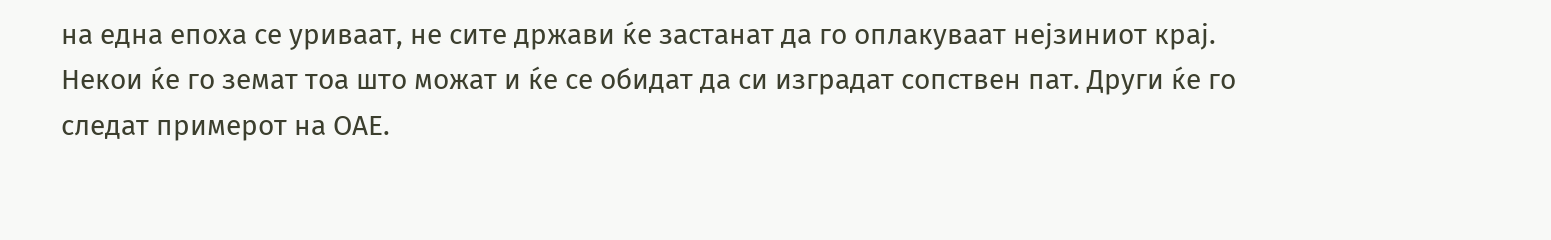на една епоха се уриваат, не сите држави ќе застанат да го оплакуваат нејзиниот крај. Некои ќе го земат тоа што можат и ќе се обидат да си изградат сопствен пат. Други ќе го следат примерот на ОАЕ.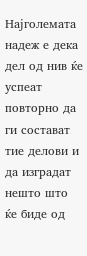Најголемата надеж е дека дел од нив ќе успеат повторно да ги состават тие делови и да изградат нешто што ќе биде од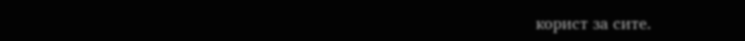корист за сите.